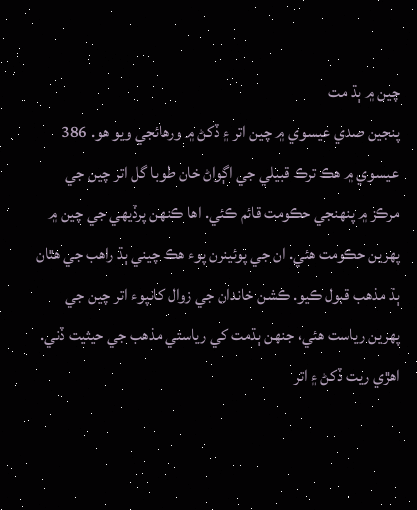چين ۾ ٻڌ مت
پنجين صدي عيسوي ۾ چين اتر ۽ ڏکڻ ۾ ورهائجي ويو هو. 386 عيسوي ۾ هڪ ترڪ قبيلي جي اڳواڻ خان طوبا گل اتر چين جي مرڪز ۾ پنھنجي حڪومت قائم ڪئي. اها ڪنھن پرڏيھي جي چين ۾ پھرين حڪومت هئي. ان جي پوئينرن پوء هڪ چيني ٻڌ راهب جي هٿان ٻڌ مذهب قبول ڪيو. ڪشن خاندان جي زوال کانپوء اتر چين جي پھرين رياست هئي، جنھن ٻڌمت کي رياستي مذهب جي حيثيت ڏني. اهڙي ريت ڏکڻ ۽ اتر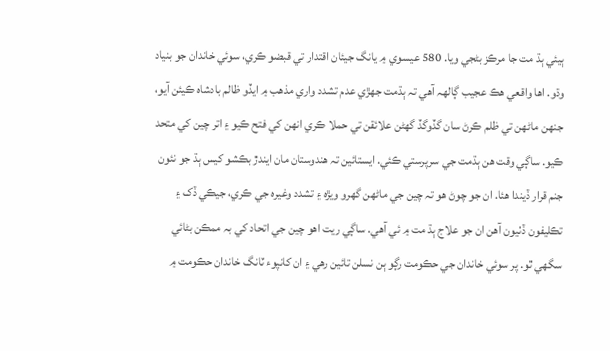ٻيئي ٻڌ مت جا مرڪز بڻجي ويا. 580 عيسوي ۾ يانگ جيئان اقتدار تي قبضو ڪري، سوئي خاندان جو بنياد وڌو. اها واقعي هڪ عجيب ڳالھہ آهي تہ ٻڌمت جھڙي عدم تشدد واري مذهب ۾ ايڏو ظالم بادشاه ڪيئن آيو، جنھن ماڻھن تي ظلم ڪرڻ سان گڏوگڏ گهڻن علائقن تي حملا ڪري انھن کي فتح ڪيو ۽ اتر چين کي متحد ڪيو. ساڳي وقت هن ٻڌمت جي سرپرستي ڪئي. ايستائين تہ هندوستان مان ايندڙ بڪشو کيس ٻڌ جو نئون جنم قرار ڏيندا هئا. ان جو چوڻ هو تہ چين جي ماڻھن گهرو ويڙه ۽ تشدد وغيرہ جي ڪري، جيڪي ڏک ۽ تڪليفون ڏٺيون آهن ان جو علاج ٻڌ مت ۾ ئي آهي. ساڳي ريت اهو چين جي اتحاد کي بہ ممڪن بڻائي سگهي ٿو. پر سوئي خاندان جي حڪومت رڳو ٻن نسلن تائين رهي ۽ ان کانپوء ٽانگ خاندان حڪومت ۾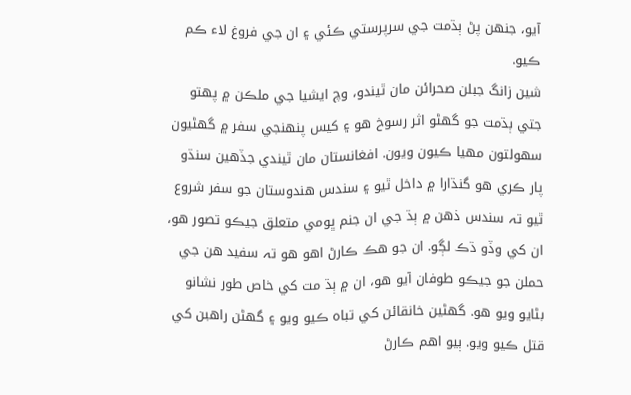آيو، جنھن پڻ ٻڌمت جي سرپرستي ڪئي ۽ ان جي فروغ لاء ڪم ڪيو.
شين زانگ جبلن صحرائن مان ٿيندو، وچ ايشيا جي ملڪن ۾ پھتو جتي ٻڌمت جو گهڻو اثر رسوخ هو ۽ کيس پنھنجي سفر ۾ گهڻيون سھولتون مھيا ڪيون ويون. افغانستان مان ٿيندي جڏهين سنڌو پار ڪري هو گنڌارا ۾ داخل ٿيو ۽ سندس هندوستان جو سفر شروع ٿيو تہ سندس ذهن ۾ ٻڌ جي ان جنم ڀومي متعلق جيڪو تصور هو، ان کي وڏو ڌڪ لڳو. ان جو هڪ ڪارڻ اهو هو تہ سفيد هن جي حملن جو جيڪو طوفان آيو هو، ان ۾ ٻڌ مت کي خاص طور نشانو بڻايو ويو هو. گهڻين خانقائن کي تباه ڪيو ويو ۽ گهڻن راهبن کي قتل ڪيو ويو. ٻيو اهم ڪارڻ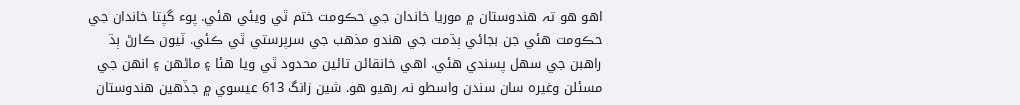اهو هو تہ هندوستان ۾ موريا خاندان جي حڪومت ختم ٿي ويئي هئي. پوء گپتا خاندان جي حڪومت هئي جن بجائي ٻڌمت جي هندو مذهب جي سرپرستي ٿي ڪئي. ٽيون ڪارڻ ٻڌ راهبن جي سھل پسندي هئي. اهي خانقائن تائين محدود ٿي ويا هئا ۽ ماڻھن ۽ انھن جي مسئلن وغيرہ سان سندن واسطو نہ رهيو هو. شين زانگ 613 عيسوي ۾ جڏهين هندوستان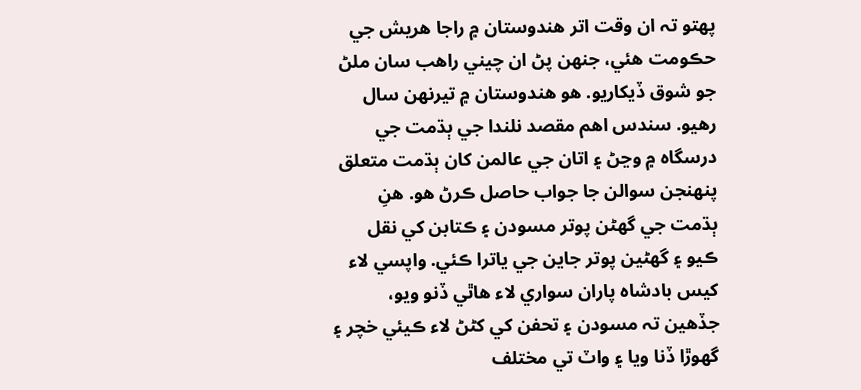پھتو تہ ان وقت اتر هندوستان ۾ راجا هريش جي حڪومت هئي، جنھن پڻ ان چيني راهب سان ملڻ جو شوق ڏيکاريو. هو هندوستان ۾ تيرنھن سال رهيو. سندس اهم مقصد نلندا جي ٻڌمت جي درسگاه ۾ وڃڻ ۽ اتان جي عالمن کان ٻڌمت متعلق پنھنجن سوالن جا جواب حاصل ڪرڻ هو. هنِ ٻڌمت جي گهڻن پوتر مسودن ۽ ڪتابن کي نقل ڪيو ۽ گهڻين پوتر جاين جي ياترا ڪئي. واپسي لاء کيس بادشاه پاران سواري لاء هاٿي ڏنو ويو، جڏهين تہ مسودن ۽ تحفن کي کڻڻ لاء ڪيئي خچر ۽ گهوڙا ڏنا ويا ۽ واٽ تي مختلف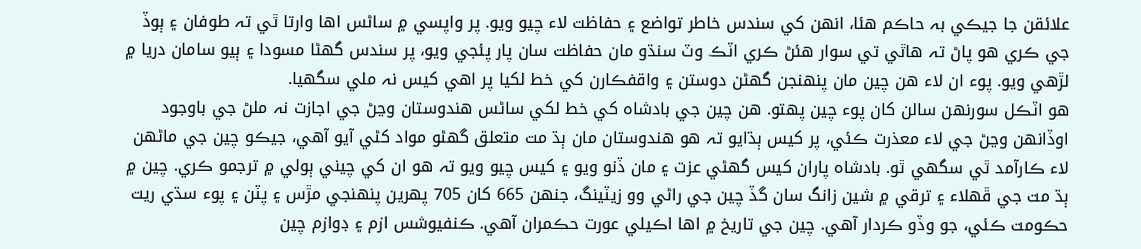علائقن جا جيڪي بہ حاڪم هئا، انھن کي سندس خاطر تواضع ۽ حفاظت لاء چيو ويو. پر واپسي ۾ ساڻس اها وارتا ٿي تہ طوفان ۽ ٻوڏ جي ڪري هو پاڻ تہ هاٿي تي سوار هئڻ ڪري اٽڪ وٽ سنڌو مان حفاظت سان پار پئجي ويو، پر سندس گهڻا مسودا ۽ ٻيو سامان دريا ۾ لڙهي ويو. پوء ان لاء هن چين مان پنھنجن گهڻن دوستن ۽ واقفڪارن کي خط لکيا پر اهي کيس نہ ملي سگهيا.
هو اٽڪل سورنھن سالن کان پوء چين پھتو. هن چين جي بادشاه کي خط لکي ساڻس هندوستان وڃڻ جي اجازت نہ ملڻ جي باوجود اوڏانھن وڃڻ جي لاء معذرت ڪئي، پر کيس ٻڌايو تہ هو هندوستان مان ٻڌ مت متعلق گهڻو مواد کڻي آيو آهي، جيڪو چين جي ماڻھن لاء ڪارآمد ٿي سگهي ٿو. بادشاه پاران کيس گهڻي عزت ۽ مان ڏنو ويو ۽ کيس چيو ويو تہ هو ان کي چيني ٻولي ۾ ترجمو ڪري. چين ۾ ٻڌ مت جي ڦھلاء ۽ ترقي ۾ شين زانگ سان گڏ چين جي راڻي وو زيٽينگ، جنھن 665 کان 705 پھرين پنھنجي مڙس ۽ پٽن ۽ پوء سڌي ريت حڪومت ڪئي، جو وڏو ڪردار آهي. چين جي تاريخ ۾ اها اڪيلي عورت حڪمران آهي. ڪنفيوشس ازم ۽ ڊوازم چين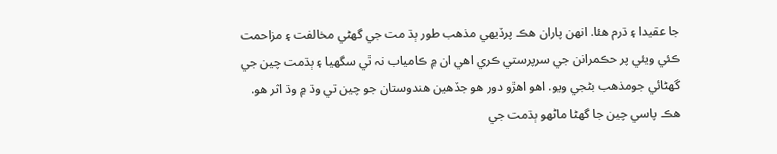جا عقيدا ۽ ڌرم هئا. انھن پاران هڪ پرڏيھي مذهب طور ٻڌ مت جي گهڻي مخالفت ۽ مزاحمت ڪئي ويئي پر حڪمرانن جي سرپرستي ڪري اهي ان ۾ ڪامياب نہ ٿي سگهيا ۽ ٻڌمت چين جي گهڻائي جومذهب بڻجي ويو. اهو اهڙو دور هو جڏهين هندوستان جو چين تي وڌ ۾ وڌ اثر هو. هڪ پاسي چين جا گهڻا ماڻھو ٻڌمت جي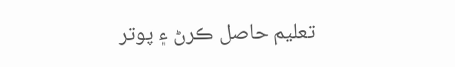تعليم حاصل ڪرڻ ۽ پوتر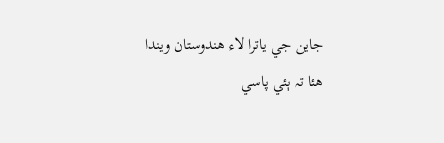جاين جي ياترا لاء هندوستان ويندا هئا تہ ٻئي پاسي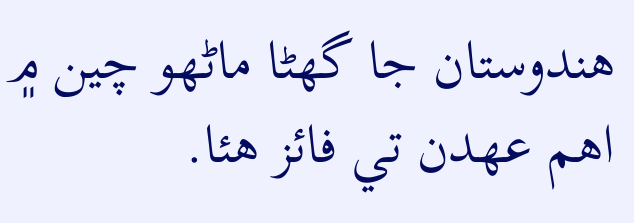هندوستان جا گهڻا ماڻھو چين ۾ اهم عھدن تي فائز هئا.